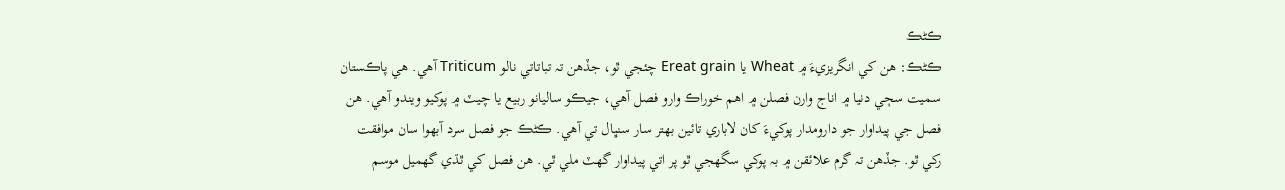ڪڻڪ
ڪڻڪ: هن کي انگريزيءَ ۾ Wheat يا Ereat grain چئجي ٿو، جڏهن تہ تباتاتي نالو Triticum آهي. هي پاڪستان سميت سڄي دنيا ۾ اناج وارن فصلن ۾ اهم خوراڪ وارو فصل آهي، جيڪو ساليانو ربيع يا چيٽ ۾ پوکيو ويندو آهي. هن فصل جي پيداوار جو دارومدار پوکيءَ کان لاباري تائين بھتر سار سنڀال تي آهي. ڪڻڪ جو فصل سرد آبھوا سان موافقت رکي ٿو. جڏهن تہ گرم علائقن ۾ بہ پوکي سگهجي ٿو پر اتي پيداوار گهٽ ملي ٿي. هن فصل کي ٿڌي گهميل موسم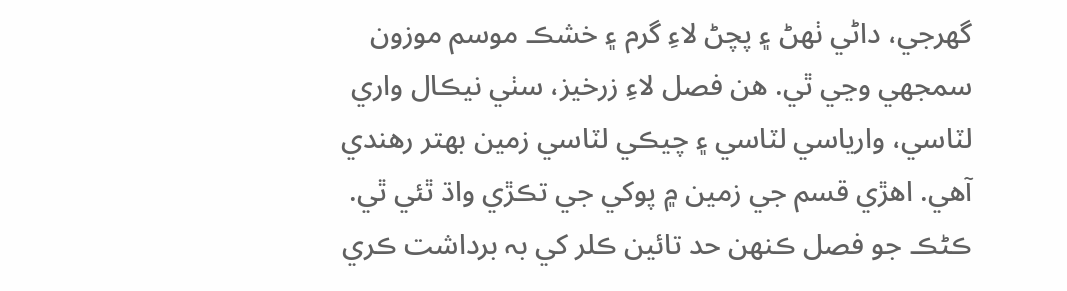گهرجي، داڻي ٺھڻ ۽ پچڻ لاءِ گرم ۽ خشڪ موسم موزون سمجهي وڃي ٿي. هن فصل لاءِ زرخيز، سٺي نيڪال واري لٽاسي، وارياسي لٽاسي ۽ چيڪي لٽاسي زمين بھتر رهندي آهي. اهڙي قسم جي زمين ۾ پوکي جي تڪڙي واڌ ٿئي ٿي. ڪڻڪ جو فصل ڪنھن حد تائين ڪلر کي بہ برداشت ڪري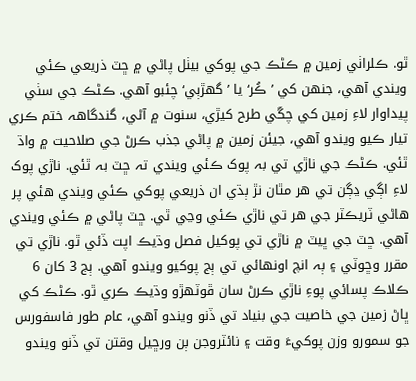ٿو. ڪلراٺي زمين ۾ ڪڻڪ جي پوکي بيٺل پاڻي ۾ ڇٽ ذريعي ڪئي ويندي آهي، جنھن کي ’ڪُر‘ يا ’گهڙٻي‘ چئبو آهي. ڪڻڪ جي سٺي پيداوار لاءِ زمين کي چڱي طرح کيڙي، سنوت ۾ آڻي، گندگاھہ ختم ڪري تيار ڪيو ويندو آهي، جيئن زمين ۾ پاڻي جذب ڪرڻ جي صلاحيت ۾ واڌ ٿئي. ڪڻڪ جي ناڙي تي بہ پوک ڪئي ويندي تہ ڇٽ بہ ٿئي. ناڙي پوک لاءِ اڳي ڍڳن تي هر مٿان نڙ ٻڌي ان ذريعي پوکي ڪئي ويندي هئي پر هاڻي ٽريڪٽر جي هر تي ناڙي ڪئي وڃي ٿي. ڇٽ پاڻي ۾ ڪئي ويندي آهي. ڇٽ جي ڀيٽ ۾ ناڙي تي پوکيل فصل وڌيڪ اپت ڏئي ٿو. ناڙي تي مقرر وڇوٽي ۽ ٻہ انچ اونھائي تي ٻج پوکيو ويندو آهي. ٻج 3 کان 6 ڪلاڪ پسائي پوءِ ناڙي ڪرڻ سان ڦوٽھڙو وڌيڪ ڪري ٿو. ڪڻڪ کي ڀاڻ زمين جي خاصيت جي بنياد تي ڏنو ويندو آهي، عام طور فاسفورس جو سمورو وزن پوکيءَ وقت ۽ نائٽروجن ٻن ورڇيل وقتن تي ڏنو ويندو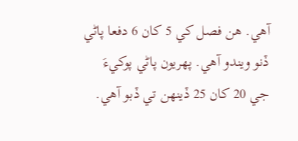آهي. هن فصل کي 5 کان 6 دفعا پاڻي ڏنو ويندو آهي. پھريون پاڻي پوکيءَ جي 20 کان 25 ڏينھن تي ڏبو آهي.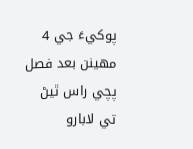پوکيءَ جي 4 مھينن بعد فصل پچي راس ٿيڻ تي لابارو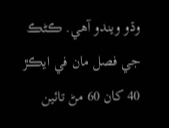وڌو ويندو آهي. ڪڻڪ جي فصل مان في ايڪڙ 40 کان 60 مڻ تائين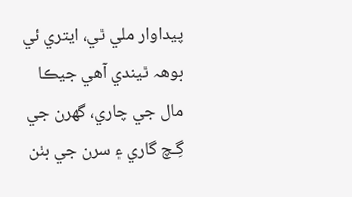پيداوار ملي ٿي، ايتري ئي بوھہ ٿيندي آهي جيڪا مال جي چاري، گهرن جي گِـچ گاري ۽ سرن جي بٺن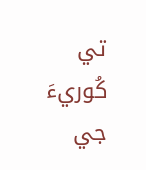تي کُوريءَ جي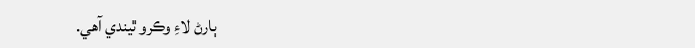ٻارڻ لاءِ وڪرو ٿيندي آهي.